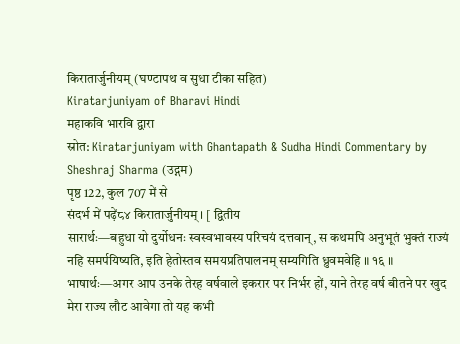किरातार्जुनीयम् (घण्टापथ व सुधा टीका सहित)
Kiratarjuniyam of Bharavi Hindi
महाकवि भारवि द्वारा
स्रोत: Kiratarjuniyam with Ghantapath & Sudha Hindi Commentary by Sheshraj Sharma (उद्गम)
पृष्ठ 122, कुल 707 में से
संदर्भ में पढ़ें८४ किरातार्जुनीयम् । [ द्वितीय
सारार्थः—बहुधा यो दुर्योधनः स्वस्वभावस्य परिचयं दत्तवान्, स कथमपि अनुभूतं भुक्तं राज्यं नहि समर्पयिष्यति, इति हेतोस्तव समयप्रतिपालनम् सम्यगिति ध्रुवमवेहि ॥ १६ ॥
भाषार्थः—अगर आप उनके तेरह वर्षवाले इकरार पर निर्भर हों, याने तेरह वर्ष बीतने पर खुद मेरा राज्य लौट आवेगा तो यह कभी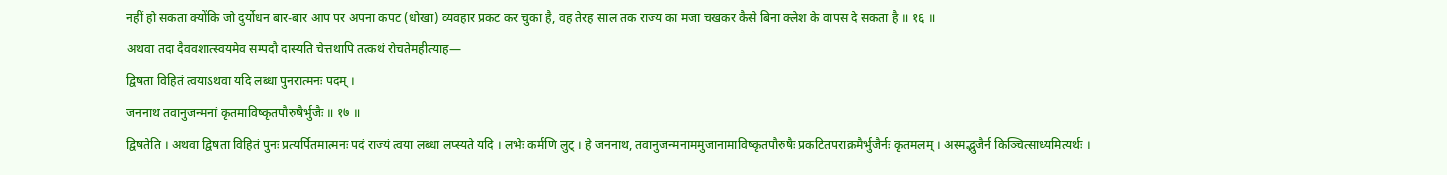नहीं हो सकता क्योंकि जो दुर्योधन बार-बार आप पर अपना कपट (धोखा) व्यवहार प्रकट कर चुका है, वह तेरह साल तक राज्य का मजा चखकर कैसे बिना क्लेश के वापस दे सकता है ॥ १६ ॥
अथवा तदा दैववशात्स्वयमेव सम्पदौ दास्यति चेत्तथापि तत्कथं रोचतेमहीत्याह—
द्विषता विहितं त्वयाऽथवा यदि लब्धा पुनरात्मनः पदम् ।
जननाथ तवानुजन्मनां कृतमाविष्कृतपौरुषैर्भुजैः ॥ १७ ॥
द्विषतेति । अथवा द्विषता विहितं पुनः प्रत्यर्पितमात्मनः पदं राज्यं त्वया लब्धा लप्स्यते यदि । लभेः कर्मणि लुट् । हे जननाथ, तवानुजन्मनाममुजानामाविष्कृतपौरुषैः प्रकटितपराक्रमैर्भुजैर्नः कृतमलम् । अस्मद्भुजैर्न किञ्चित्साध्यमित्यर्थः ।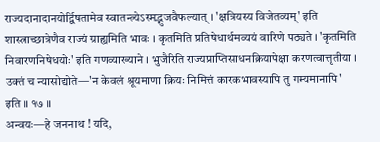राज्यदानादानयोर्द्विषतामेव स्वातन्त्र्येऽस्मद्भुजवैफल्यात् । 'क्षत्रियस्य विजेतव्यम्' इति शास्त्राच्छात्रेणैव राज्यं ग्राह्यमिति भावः । कृतमिति प्रतिषेधार्थमव्ययं वारिणे पठ्यते । 'कृतमिति निवारणनिषेधयोः' इति गणव्याख्याने । भुजैरिति राज्यप्राप्तिसाधनक्रियापेक्षा करणत्वात्तृतीया । उक्तं च न्यासोद्योते—'न केवलं श्रूयमाणा क्रियः निमित्तं कारकभावस्यापि तु गम्यमानापि' इति ॥ १७ ॥
अन्वयः—हे जननाथ ! यदि,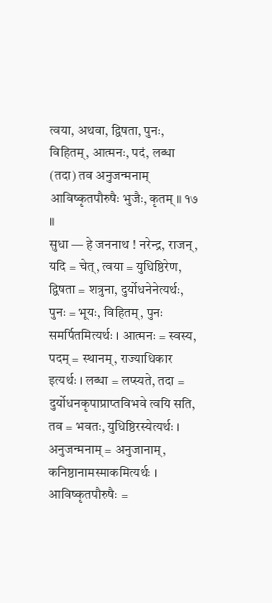त्वया, अथवा, द्विषता, पुनः, विहितम्, आत्मनः, पदं, लब्धा (तदा) तव अनुजन्मनाम् आविष्कृतपौरुषैः भुजैः, कृतम् ॥ १७ ॥
सुधा — हे जननाथ ! नरेन्द्र, राजन्, यदि = चेत्, त्वया = युधिष्ठिरेण, द्विषता = शत्रुना, दुर्योधनेनेत्यर्थः, पुनः = भूयः, विहितम्, पुनः समर्पितमित्यर्थः । आत्मनः = स्वस्य, पदम् = स्थानम्, राज्याधिकार इत्यर्थः । लब्धा = लप्स्यते, तदा = दुर्योधनकृपाप्राप्तविभवे त्वयि सति, तव = भवतः, युधिष्ठिरस्येत्यर्थः । अनुजन्मनाम् = अनुजानाम्, कनिष्ठानामस्माकमित्यर्थः । आविष्कृतपौरुषैः =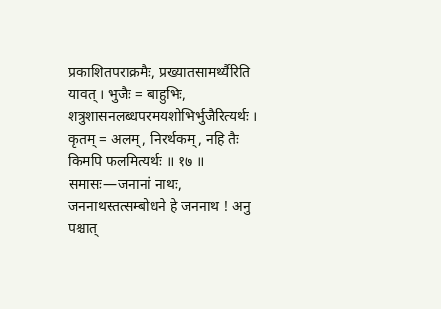प्रकाशितपराक्रमैः, प्रख्यातसामर्थ्यैरिति यावत् । भुजैः = बाहुभिः, शत्रुशासनलब्धपरमयशोभिर्भुजैरित्यर्थः । कृतम् = अलम्, निरर्थकम्, नहि तैः किमपि फलमित्यर्थः ॥ १७ ॥
समासः—जनानां नाथः, जननाथस्तत्सम्बोधने हे जननाथ ! अनु पश्चात्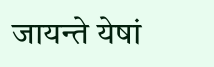जायन्ते येषां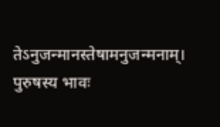तेऽनुजन्मानस्तेषामनुजन्मनाम्। पुरुषस्य भावः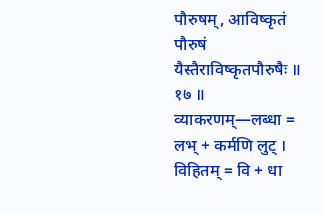पौरुषम्, आविष्कृतं पौरुषं यैस्तैराविष्कृतपौरुषैः ॥ १७ ॥
व्याकरणम्—लब्धा = लभ् + कर्मणि लुट् । विहितम् = वि + धा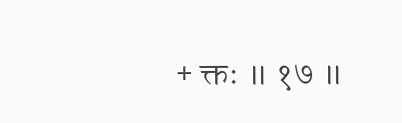+ क्तः ॥ १७ ॥